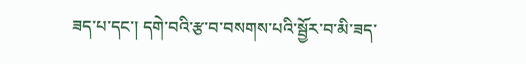ཟད་པ་དང་། དགེ་བའི་རྩ་བ་བསགས་པའི་སྦྱོར་བ་མི་ཟད་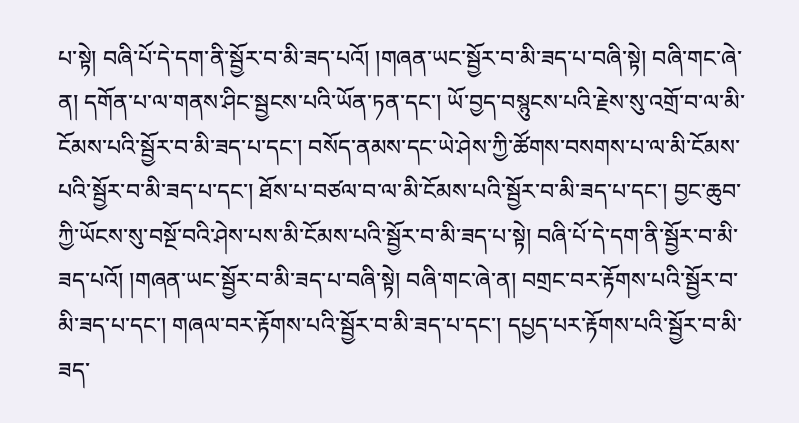པ་སྟེ། བཞི་པོ་དེ་དག་ནི་སྦྱོར་བ་མི་ཟད་པའོ། །གཞན་ཡང་སྦྱོར་བ་མི་ཟད་པ་བཞི་སྟེ། བཞི་གང་ཞེ་ན། དགོན་པ་ལ་གནས་ཤིང་སྦྱངས་པའི་ཡོན་ཏན་དང་། ཡོ་བྱད་བསྙུངས་པའི་རྗེས་སུ་འགྲོ་བ་ལ་མི་ངོམས་པའི་སྦྱོར་བ་མི་ཟད་པ་དང་། བསོད་ནམས་དང་ཡེ་ཤེས་ཀྱི་ཚོགས་བསགས་པ་ལ་མི་ངོམས་པའི་སྦྱོར་བ་མི་ཟད་པ་དང་། ཐོས་པ་བཙལ་བ་ལ་མི་ངོམས་པའི་སྦྱོར་བ་མི་ཟད་པ་དང་། བྱང་ཆུབ་ཀྱི་ཡོངས་སུ་བསྔོ་བའི་ཤེས་པས་མི་ངོམས་པའི་སྦྱོར་བ་མི་ཟད་པ་སྟེ། བཞི་པོ་དེ་དག་ནི་སྦྱོར་བ་མི་ཟད་པའོ། །གཞན་ཡང་སྦྱོར་བ་མི་ཟད་པ་བཞི་སྟེ། བཞི་གང་ཞེ་ན། བགྲང་བར་རྟོགས་པའི་སྦྱོར་བ་མི་ཟད་པ་དང་། གཞལ་བར་རྟོགས་པའི་སྦྱོར་བ་མི་ཟད་པ་དང་། དཔྱད་པར་རྟོགས་པའི་སྦྱོར་བ་མི་ཟད་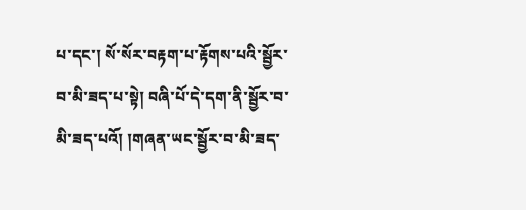པ་དང་། སོ་སོར་བརྟག་པ་རྟོགས་པའི་སྦྱོར་བ་མི་ཟད་པ་སྟེ། བཞི་པོ་དེ་དག་ནི་སྦྱོར་བ་མི་ཟད་པའོ། །གཞན་ཡང་སྦྱོར་བ་མི་ཟད་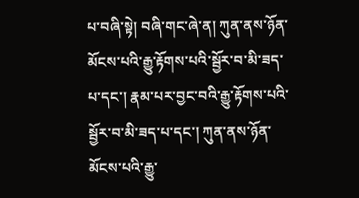པ་བཞི་སྟེ། བཞི་གང་ཞེ་ན། ཀུན་ནས་ཉོན་མོངས་པའི་རྒྱུ་རྟོགས་པའི་སྦྱོར་བ་མི་ཟད་པ་དང་། རྣམ་པར་བྱང་བའི་རྒྱུ་རྟོགས་པའི་སྦྱོར་བ་མི་ཟད་པ་དང་། ཀུན་ནས་ཉོན་མོངས་པའི་རྒྱུ་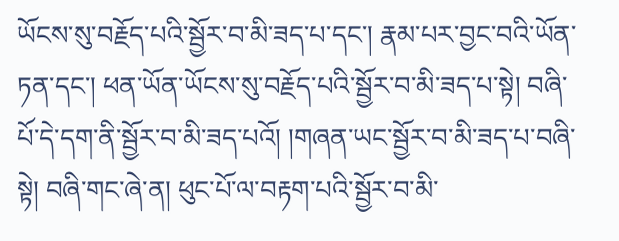ཡོངས་སུ་བརྗོད་པའི་སྦྱོར་བ་མི་ཟད་པ་དང་། རྣམ་པར་བྱང་བའི་ཡོན་ཏན་དང་། ཕན་ཡོན་ཡོངས་སུ་བརྗོད་པའི་སྦྱོར་བ་མི་ཟད་པ་སྟེ། བཞི་པོ་དེ་དག་ནི་སྦྱོར་བ་མི་ཟད་པའོ། །གཞན་ཡང་སྦྱོར་བ་མི་ཟད་པ་བཞི་སྟེ། བཞི་གང་ཞེ་ན། ཕུང་པོ་ལ་བརྟག་པའི་སྦྱོར་བ་མི་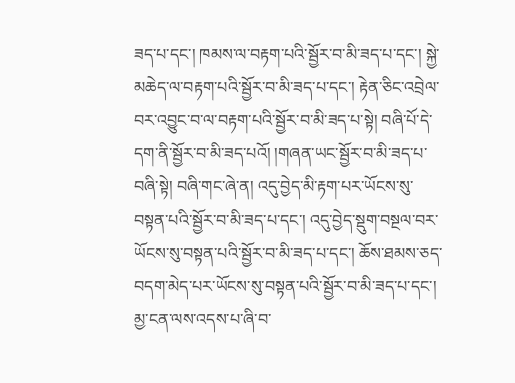ཟད་པ་དང་། ཁམས་ལ་བརྟག་པའི་སྦྱོར་བ་མི་ཟད་པ་དང་། སྐྱེ་མཆེད་ལ་བརྟག་པའི་སྦྱོར་བ་མི་ཟད་པ་དང་། རྟེན་ཅིང་འབྲེལ་བར་འབྱུང་བ་ལ་བརྟག་པའི་སྦྱོར་བ་མི་ཟད་པ་སྟེ། བཞི་པོ་དེ་དག་ནི་སྦྱོར་བ་མི་ཟད་པའོ། །གཞན་ཡང་སྦྱོར་བ་མི་ཟད་པ་བཞི་སྟེ། བཞི་གང་ཞེ་ན། འདུ་བྱེད་མི་རྟག་པར་ཡོངས་སུ་བསྟན་པའི་སྦྱོར་བ་མི་ཟད་པ་དང་། འདུ་བྱེད་སྡུག་བསྔལ་བར་ཡོངས་སུ་བསྟན་པའི་སྦྱོར་བ་མི་ཟད་པ་དང་། ཆོས་ཐམས་ཅད་བདག་མེད་པར་ཡོངས་སུ་བསྟན་པའི་སྦྱོར་བ་མི་ཟད་པ་དང་། མྱ་ངན་ལས་འདས་པ་ཞི་བ་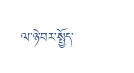ལ་ཉེ་བར་སྤྱོད་